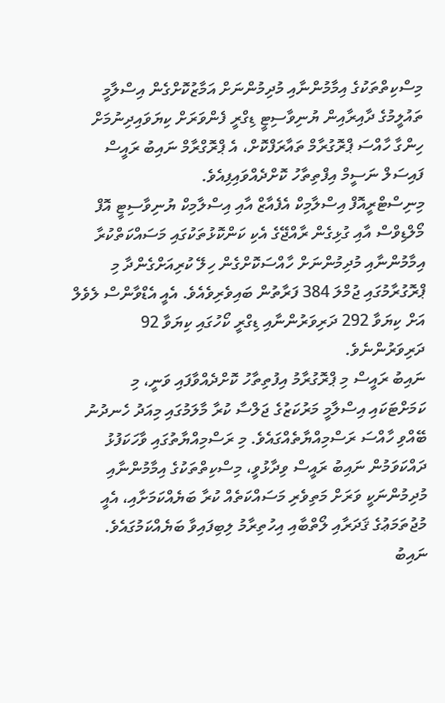މިސްކިތްތަކުގެ އިމާމުންނާއި މުދިމުންނަށް އަމާޒުކޮށްގެން އިސްލާމީ ތައުލީމުގެ ދާއިރާއިން ޔުނިވާސިޓީ ޑިގްރީ ފެންވަރަށް ކިޔަވައިދިނުމަށް ހިންގާ ހާއްސަ ޕްރޮގުރާމް ތައާރަފްކޮށް، އެ ޕްރޮގްރާމް ނައިބު ރައީސް ފައިސަލް ނަސީމް އިފްތިތާހު ކޮށްދެއްވައިފިއެވެ.
މިނިސްޓްރީއޮފް އިސްލާމިކް އެފެއާޒް އާއި އިސްލާމިކް ޔުނިވާސިޓީ އޮފް މޯލްޑިވްސް އާއި ގުޅިގެން ރާއްޖޭގެ އެކި ކަންކޮޅުތަކުގައި މަސައްކަތްކުރާ އިމާމުންނާއި މުދިމުންނަށް ހާއްސަކޮށްގެން ހިލޭ ކުރިއަށްގެންދާ މި ޕްރޮގުރާމުގައި ޖުމްލަ 384 ފަރާތުން ބައިވެރިވެއެވެ. އެއީ އެޑްވާންސް ލެވެލް އަށް ކިޔަވާ 292 ދަރިވަރުންނާއި ޑިގްރީ ކޯހުގައި ކިޔަވާ 92 ދަރިވަރުންނެވެ.
ނައިބު ރައީސް މި ޕްރޮގުރާމު އިފުތިތާހު ކޮށްދެއްވާފައި ވަނީ، މި ކަމަށްޓަކައި އިސްލާމީ މަރުކަޒުގެ ޖަލްސާ ކުރާ މާލަމުގައި މިއަދު ހެނދުނު ބޭއްވި ހާއްސަ ރަސްމިއްޔާތެއްގައެވެ. މި ރަސްމިއްޔާތުގައި ވާހަކަފުޅު ދައްކަވަމުން ނައިބު ރައީސް ވިދާޅުވީ، މިސްކިތްތަކުގެ އިމާމުންނާއި މުދިމުންނަކީ ވަރަށް މަތިވެރި މަސައްކަތެއް ކުރާ ބަޔެއްކަމަށާއި، އެއީ މުޖުތަމަޢުގެ ޤަދަރާއި ލޯތްބާއި އިހުތިރާމު ލިބިފައިވާ ބަޔެއްކަމުގައެވެ.
ނައިބު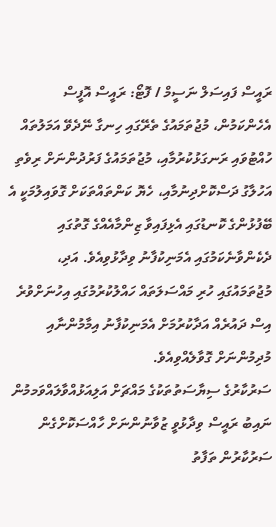ރައީސް ފައިސަލް ނަސީމް / ފޮޓޯ: ރައީސް އޮފީސް
އެހެންކަމުން، މުޖުތަމައުގެ ތެރޭގައި ހިނގާ ނޭދެވޭ އަމަލުތައް ހުއްޓުވައި ރަނގަޅުކުރުމާއި، މުޖުތަމައުގެ ފަރުދުންނަށް ރިވެތި އަހުލާގު ދަސްކޮށްދިނުމާއި، ހެޔޮ ކަންތައްތަކަށް ގޮވައިލުމަކީ އެ ބޭފުޅުންގެ ކޮނޑުގައި އެޅިފައިވާ ޒިންމާއެއްގެ ގޮތުގައި ދެކެންވާނެކަމުގައި އެމަނިކުފާނު ވިދާޅުވިއެވެ. އަދި، މުޖުތަމައުގައި ހުރި މައްސަލަތައް ހައްލުކުރުމުގައި އިހުނަށްވުރެ އިސް ދައުރެއް އަދާކުރުމަށް އެމަނިކުފާނު އިމާމުންނާއި މުދިމުންނަށް ގޮވާލެއްވިއެވެ.
ސަރުކާރުގެ ސިޔާސަތުތަކުގެ މައްޗަށް އަލިއަޅުއްވާލައްވަމމުން ނައިބު ރައީސް ވިދާޅުވީ ޒުވާނުންނަށް ހާއްސަކޮށްގެން ސަރުކާރުން ތަފާތު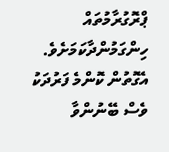ޕްރޮގުރާމުތައް ހިންގަމުންދާކަމަށެވެ. އެގޮތުން ކޮންމެ ފަރުދަކު ވެސް ބޭނުންވާ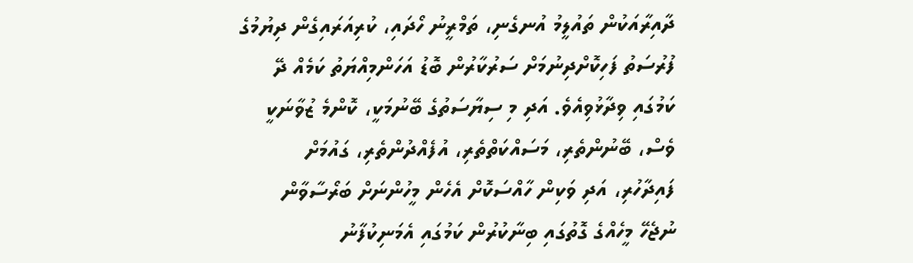ދާއިރާއަކުން ތައުލީމު އުނގެނި، ތަމްރީނު ހޯދައި، ކުރިއަރައިގެން ދިޔުމުގެ ފުރުސަތު ފަހިކޮށްދިނުމަށް ސަރުކާރުން ބޮޑު އަހަންމިއްޔަތު ކަމެއް ދޭ ކަމުގައި ވިދާޅުވިއެވެ. އަދި މި ސިޔާސަތުގެ ބޭނުމަކީ، ކޮންމެ ޒުވާނަކީ ވެސް، ބޭނުންތެރި، މަސައްކަތްތެރި، އުފެއްދުންތެރި، ގައުމަށް ފައިދާހުރި، އަދި ވަކިން ހާއްސަކޮށް އެހެން މީހުންނަށް ބަރޯސާވާން ނުޖެހޭ މީހެއްގެ ގޮތުގައި ބިނާކުރުން ކަމުގައި އެމަނިކުފާނު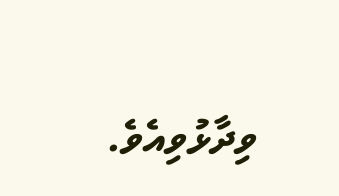ވިދާޅުވިއެވެ.